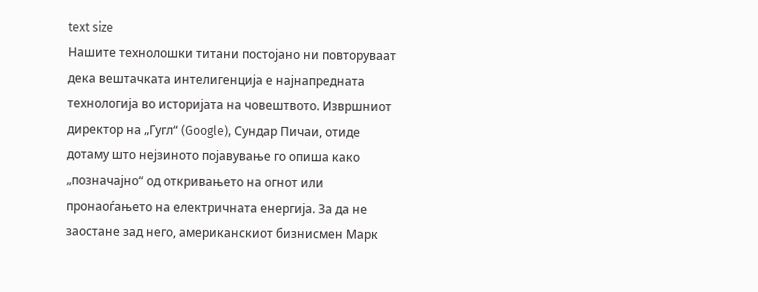text size
Нашите технолошки титани постојано ни повторуваат дека вештачката интелигенција е најнапредната технологија во историјата на човештвото. Извршниот директор на „Гугл“ (Google), Сундар Пичаи, отиде дотаму што нејзиното појавување го опиша како „позначајно“ од откривањето на огнот или пронаоѓањето на електричната енергија. За да не заостане зад него, американскиот бизнисмен Марк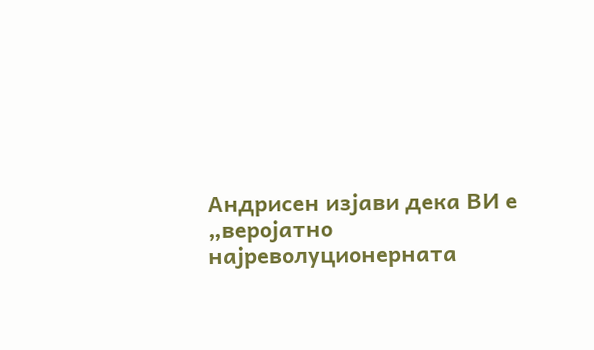Андрисен изјави дека ВИ е „веројатно најреволуционерната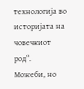технологија во историјата на човечкиот род“.
Можеби, но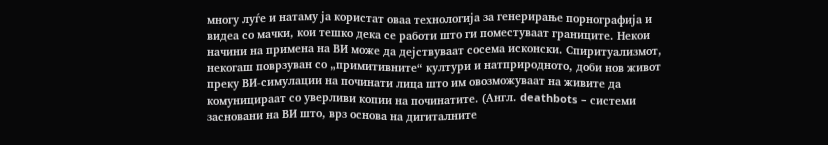многу луѓе и натаму ја користат оваа технологија за генерирање порнографија и видеа со мачки, кои тешко дека се работи што ги поместуваат границите. Некои начини на примена на ВИ може да дејствуваат сосема исконски. Спиритуализмот, некогаш поврзуван со „примитивните“ култури и натприродното, доби нов живот преку ВИ-симулации на починати лица што им овозможуваат на живите да комуницираат со уверливи копии на починатите. (Англ. deathbots – системи засновани на ВИ што, врз основа на дигиталните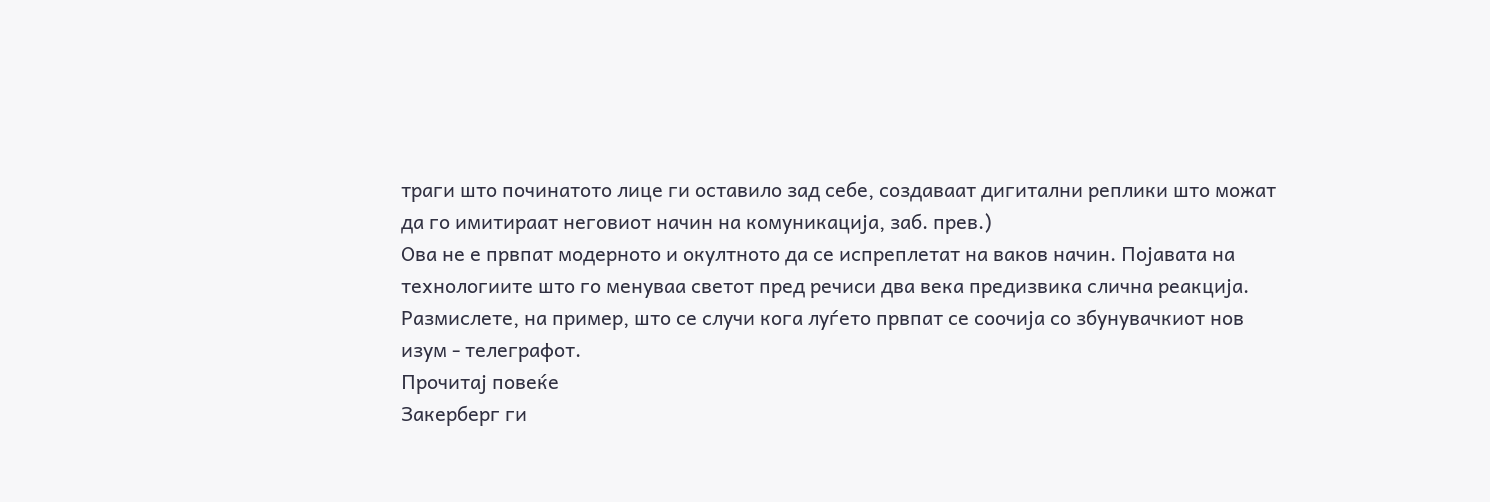траги што починатото лице ги оставило зад себе, создаваат дигитални реплики што можат да го имитираат неговиот начин на комуникација, заб. прев.)
Ова не е првпат модерното и окултното да се испреплетат на ваков начин. Појавата на технологиите што го менуваа светот пред речиси два века предизвика слична реакција. Размислете, на пример, што се случи кога луѓето првпат се соочија со збунувачкиот нов изум - телеграфот.
Прочитај повеќе
Закерберг ги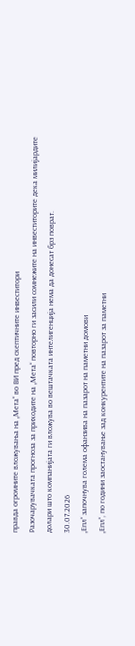правда огромните вложувања на „Мета“ во ВИ пред скептичните инвеститори
Разочарувачката прогноза за приходите на „Мета“ повторно ги засили сомнежите на инвеститорите дека милијардите долари што компанијата ги вложува во вештачката интелигенција нема да донесат брз поврат.
30.07.2026
„Епл“ започнува голема офанзива на пазарот на паметни домови
„Епл“, по години заостанување зад конкурентите на пазарот за паметни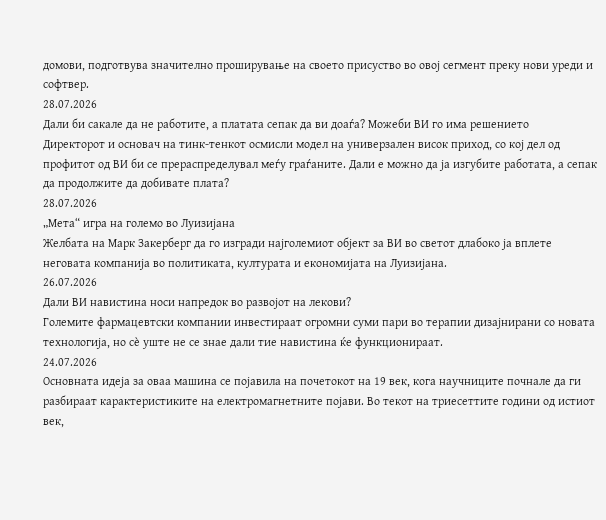домови, подготвува значително проширување на своето присуство во овој сегмент преку нови уреди и софтвер.
28.07.2026
Дали би сакале да не работите, а платата сепак да ви доаѓа? Можеби ВИ го има решението
Директорот и основач на тинк-тенкот осмисли модел на универзален висок приход, со кој дел од профитот од ВИ би се прераспределувал меѓу граѓаните. Дали е можно да ја изгубите работата, а сепак да продолжите да добивате плата?
28.07.2026
„Мета“ игра на големо во Луизијана
Желбата на Марк Закерберг да го изгради најголемиот објект за ВИ во светот длабоко ја вплете неговата компанија во политиката, културата и економијата на Луизијана.
26.07.2026
Дали ВИ навистина носи напредок во развојот на лекови?
Големите фармацевтски компании инвестираат огромни суми пари во терапии дизајнирани со новата технологија, но сè уште не се знае дали тие навистина ќе функционираат.
24.07.2026
Основната идеја за оваа машина се појавила на почетокот на 19 век, кога научниците почнале да ги разбираат карактеристиките на електромагнетните појави. Во текот на триесеттите години од истиот век,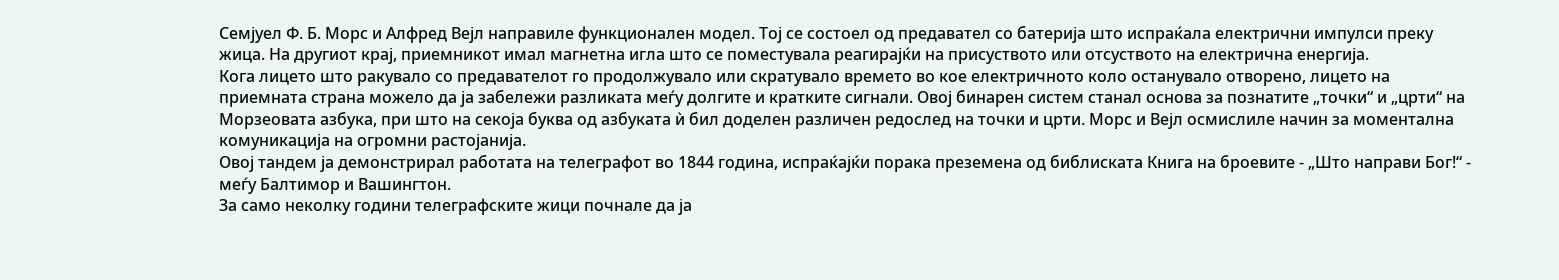Семјуел Ф. Б. Морс и Алфред Вејл направиле функционален модел. Тој се состоел од предавател со батерија што испраќала електрични импулси преку жица. На другиот крај, приемникот имал магнетна игла што се поместувала реагирајќи на присуството или отсуството на електрична енергија.
Кога лицето што ракувало со предавателот го продолжувало или скратувало времето во кое електричното коло останувало отворено, лицето на приемната страна можело да ја забележи разликата меѓу долгите и кратките сигнали. Овој бинарен систем станал основа за познатите „точки“ и „црти“ на Морзеовата азбука, при што на секоја буква од азбуката ѝ бил доделен различен редослед на точки и црти. Морс и Вејл осмислиле начин за моментална комуникација на огромни растојанија.
Овој тандем ја демонстрирал работата на телеграфот во 1844 година, испраќајќи порака преземена од библиската Книга на броевите - „Што направи Бог!“ - меѓу Балтимор и Вашингтон.
За само неколку години телеграфските жици почнале да ја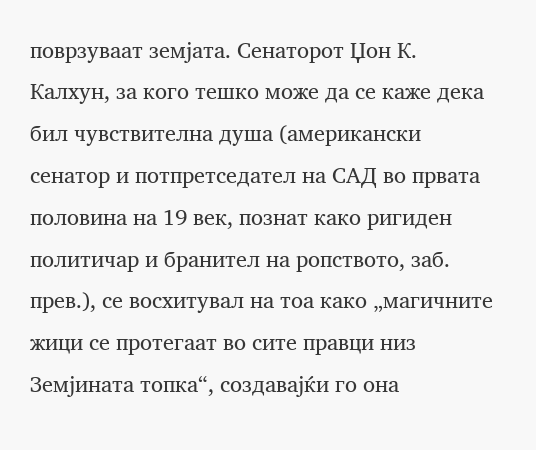поврзуваат земјата. Сенаторот Џон К. Калхун, за кого тешко може да се каже дека бил чувствителна душа (американски сенатор и потпретседател на САД во првата половина на 19 век, познат како ригиден политичар и бранител на ропството, заб. прев.), се восхитувал на тоа како „магичните жици се протегаат во сите правци низ Земјината топка“, создавајќи го она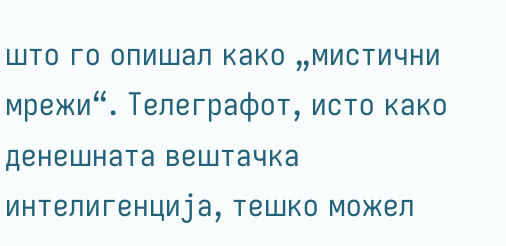што го опишал како „мистични мрежи“. Телеграфот, исто како денешната вештачка интелигенција, тешко можел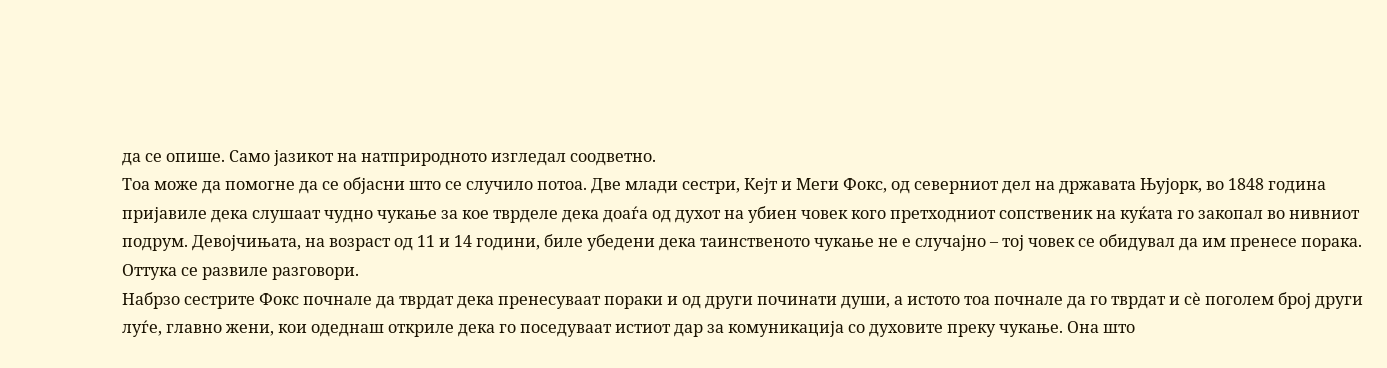да се опише. Само јазикот на натприродното изгледал соодветно.
Тоа може да помогне да се објасни што се случило потоа. Две млади сестри, Кејт и Меги Фокс, од северниот дел на државата Њујорк, во 1848 година пријавиле дека слушаат чудно чукање за кое тврделе дека доаѓа од духот на убиен човек кого претходниот сопственик на куќата го закопал во нивниот подрум. Девојчињата, на возраст од 11 и 14 години, биле убедени дека таинственото чукање не е случајно – тој човек се обидувал да им пренесе порака. Оттука се развиле разговори.
Набрзо сестрите Фокс почнале да тврдат дека пренесуваат пораки и од други починати души, а истото тоа почнале да го тврдат и сè поголем број други луѓе, главно жени, кои одеднаш откриле дека го поседуваат истиот дар за комуникација со духовите преку чукање. Она што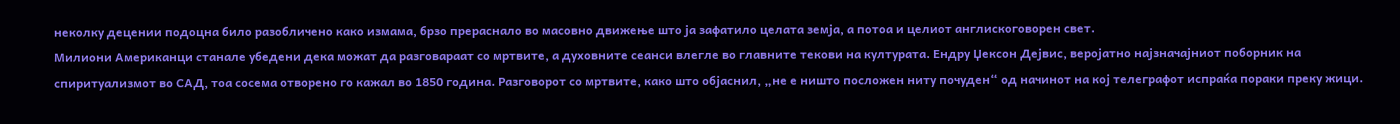неколку децении подоцна било разобличено како измама, брзо прераснало во масовно движење што ја зафатило целата земја, а потоа и целиот англискоговорен свет.
Милиони Американци станале убедени дека можат да разговараат со мртвите, а духовните сеанси влегле во главните текови на културата. Ендру Џексон Дејвис, веројатно најзначајниот поборник на спиритуализмот во САД, тоа сосема отворено го кажал во 1850 година. Разговорот со мртвите, како што објаснил, „не е ништо посложен ниту почуден“ од начинот на кој телеграфот испраќа пораки преку жици.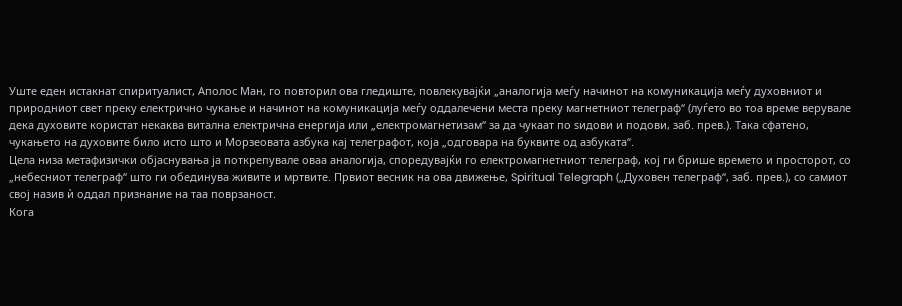Уште еден истакнат спиритуалист, Аполос Ман, го повторил ова гледиште, повлекувајќи „аналогија меѓу начинот на комуникација меѓу духовниот и природниот свет преку електрично чукање и начинот на комуникација меѓу оддалечени места преку магнетниот телеграф“ (луѓето во тоа време верувале дека духовите користат некаква витална електрична енергија или „електромагнетизам“ за да чукаат по ѕидови и подови, заб. прев.). Така сфатено, чукањето на духовите било исто што и Морзеовата азбука кај телеграфот, која „одговара на буквите од азбуката“.
Цела низа метафизички објаснувања ја поткрепувале оваа аналогија, споредувајќи го електромагнетниот телеграф, кој ги брише времето и просторот, со „небесниот телеграф“ што ги обединува живите и мртвите. Првиот весник на ова движење, Spiritual Telegraph („Духовен телеграф“, заб. прев.), со самиот свој назив ѝ оддал признание на таа поврзаност.
Кога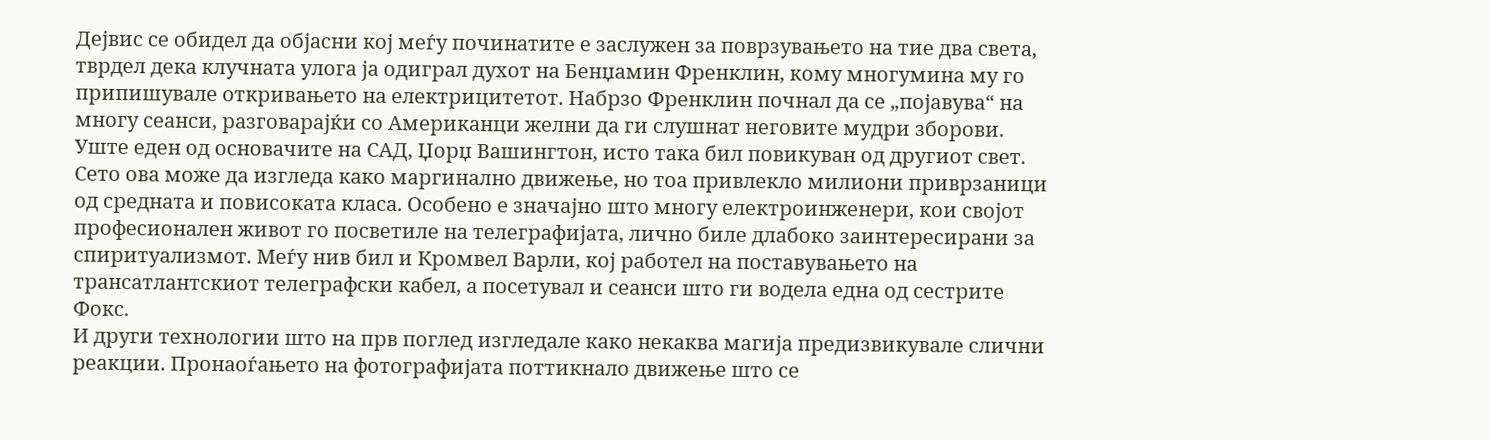Дејвис се обидел да објасни кој меѓу починатите е заслужен за поврзувањето на тие два света, тврдел дека клучната улога ја одиграл духот на Бенџамин Френклин, кому многумина му го припишувале откривањето на електрицитетот. Набрзо Френклин почнал да се „појавува“ на многу сеанси, разговарајќи со Американци желни да ги слушнат неговите мудри зборови. Уште еден од основачите на САД, Џорџ Вашингтон, исто така бил повикуван од другиот свет.
Сето ова може да изгледа како маргинално движење, но тоа привлекло милиони приврзаници од средната и повисоката класа. Особено е значајно што многу електроинженери, кои својот професионален живот го посветиле на телеграфијата, лично биле длабоко заинтересирани за спиритуализмот. Меѓу нив бил и Кромвел Варли, кој работел на поставувањето на трансатлантскиот телеграфски кабел, а посетувал и сеанси што ги водела една од сестрите Фокс.
И други технологии што на прв поглед изгледале како некаква магија предизвикувале слични реакции. Пронаоѓањето на фотографијата поттикнало движење што се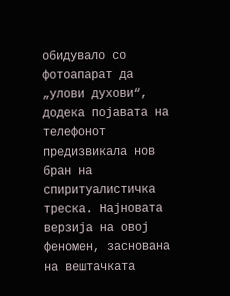обидувало со фотоапарат да „улови духови“, додека појавата на телефонот предизвикала нов бран на спиритуалистичка треска. Најновата верзија на овој феномен, заснована на вештачката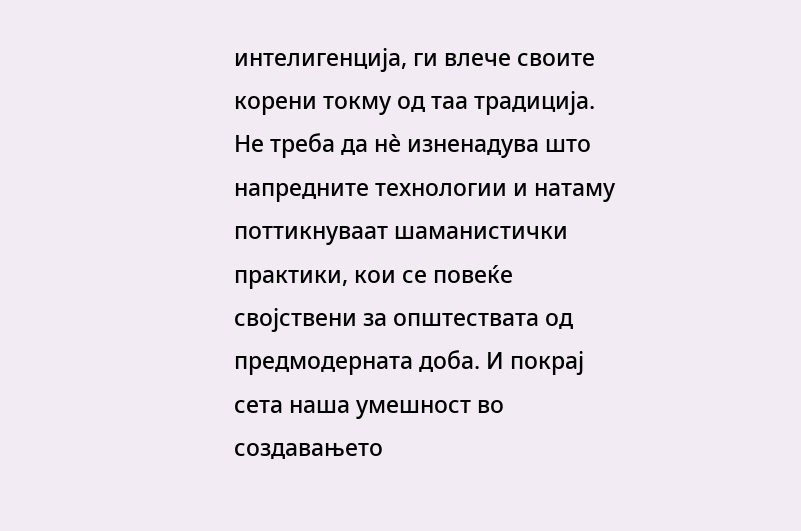интелигенција, ги влече своите корени токму од таа традиција.
Не треба да нè изненадува што напредните технологии и натаму поттикнуваат шаманистички практики, кои се повеќе својствени за општествата од предмодерната доба. И покрај сета наша умешност во создавањето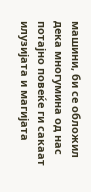машини, би се обложил дека многумина од нас потајно повеќе ги сакаат илузијата и магијата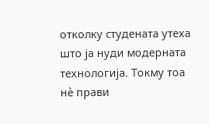отколку студената утеха што ја нуди модерната технологија. Токму тоа нè прави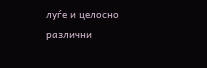луѓе и целосно различни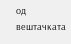од вештачката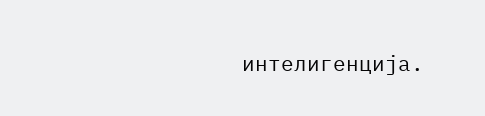интелигенција.